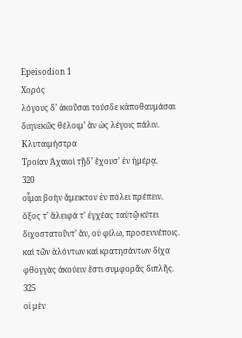Epeisodion 1
Χορός
λόγους δʼ ἀκοῦσαι τούσδε κἀποθαυμάσαι
διηνεκῶς θέλοιμʼ ἂν ὡς λέγοις πάλιν.
Κλυταιμήστρα
Τροίαν Ἀχαιοὶ τῇδʼ ἔχουσʼ ἐν ἡμέρᾳ.
320
οἶμαι βοὴν ἄμεικτον ἐν πόλει πρέπειν.
ὄξος τʼ ἄλειφά τʼ ἐγχέας ταὐτῷ κύτει
διχοστατοῦντʼ ἄν, οὐ φίλω, προσεννέποις.
καὶ τῶν ἁλόντων καὶ κρατησάντων δίχα
φθογγὰς ἀκούειν ἔστι συμφορᾶς διπλῆς.
325
οἱ μὲν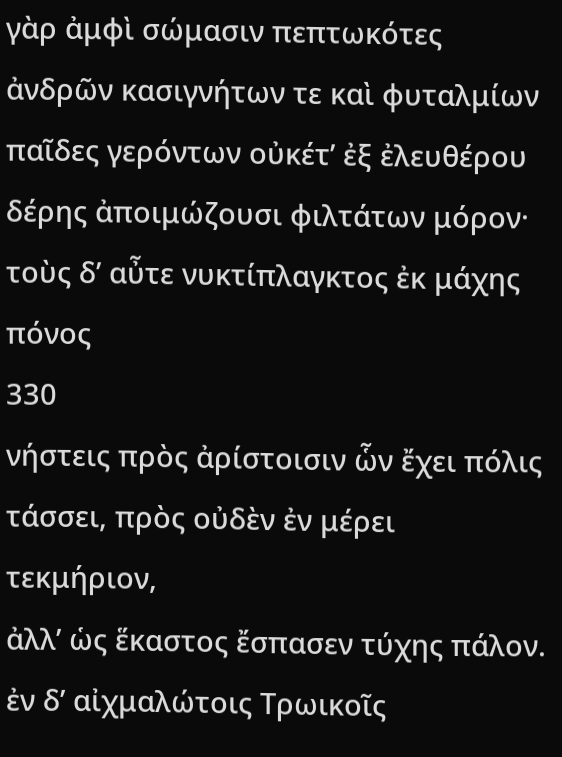γὰρ ἀμφὶ σώμασιν πεπτωκότες
ἀνδρῶν κασιγνήτων τε καὶ φυταλμίων
παῖδες γερόντων οὐκέτʼ ἐξ ἐλευθέρου
δέρης ἀποιμώζουσι φιλτάτων μόρον·
τοὺς δʼ αὖτε νυκτίπλαγκτος ἐκ μάχης πόνος
330
νήστεις πρὸς ἀρίστοισιν ὧν ἔχει πόλις
τάσσει, πρὸς οὐδὲν ἐν μέρει τεκμήριον,
ἀλλʼ ὡς ἕκαστος ἔσπασεν τύχης πάλον.
ἐν δʼ αἰχμαλώτοις Τρωικοῖς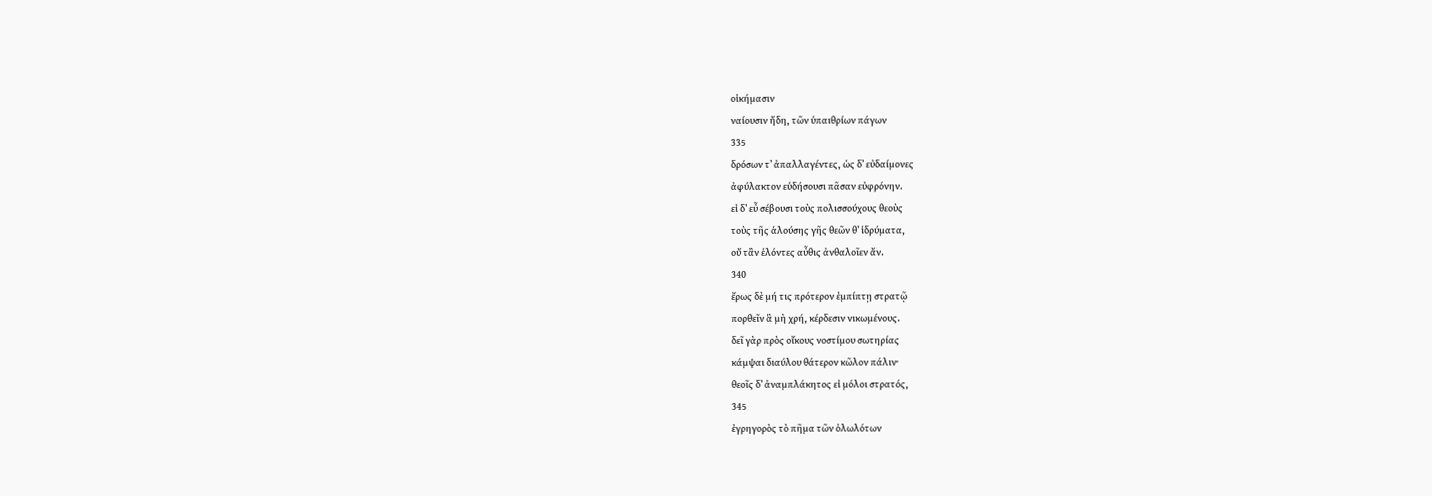οἰκήμασιν
ναίουσιν ἤδη, τῶν ὑπαιθρίων πάγων
335
δρόσων τʼ ἀπαλλαγέντες, ὡς δʼ εὐδαίμονες
ἀφύλακτον εὑδήσουσι πᾶσαν εὐφρόνην.
εἰ δʼ εὖ σέβουσι τοὺς πολισσούχους θεοὺς
τοὺς τῆς ἁλούσης γῆς θεῶν θʼ ἱδρύματα,
οὔ τἂν ἑλόντες αὖθις ἀνθαλοῖεν ἄν.
340
ἔρως δὲ μή τις πρότερον ἐμπίπτῃ στρατῷ
πορθεῖν ἃ μὴ χρή, κέρδεσιν νικωμένους.
δεῖ γὰρ πρὸς οἴκους νοστίμου σωτηρίας
κάμψαι διαύλου θάτερον κῶλον πάλιν·
θεοῖς δʼ ἀναμπλάκητος εἰ μόλοι στρατός,
345
ἐγρηγορὸς τὸ πῆμα τῶν ὀλωλότων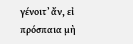γένοιτʼ ἄν, εἰ πρόσπαια μὴ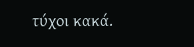τύχοι κακά.